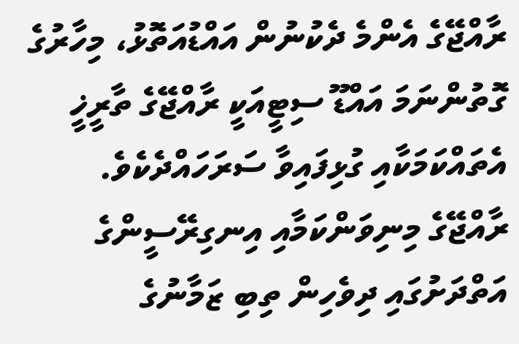ރާއްޖޭގެ އެންމެ ދެކުނުން އައްޑުއަތޮޅު، މިހާރުގެ ގޮތުންނަމަ އައްޑޫ ސިޓީއަކީ ރާއްޖޭގެ ތާރީޚީ އެތައްކަމަކާއި ގުޅިފައިވާ ސަރަހައްދެކެވެ. ރާއްޖޭގެ މިނިވަންކަމާއި އިނގިރޭސީންގެ އަތްދަށުގައި ދިވެހިން ތިބި ޒަމާނުގެ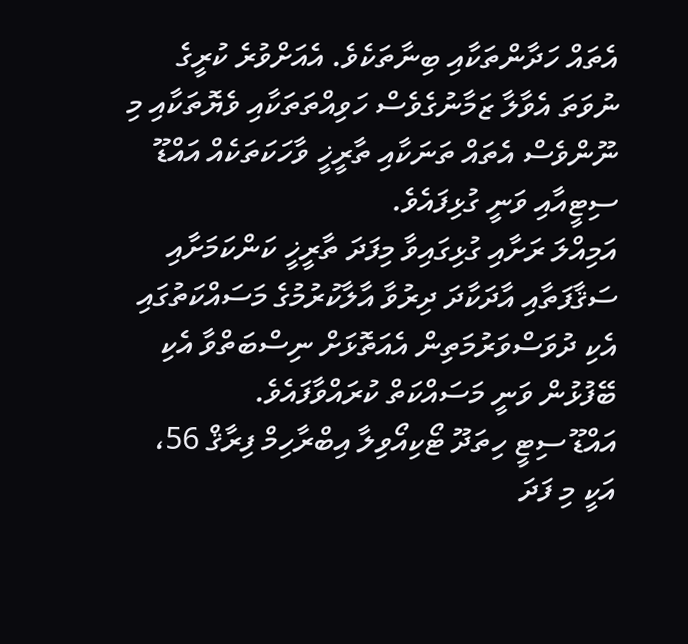އެތައް ހަދާންތަކާއި ބިނާތަކެވެ. އެއަށްވުރެ ކުރީގެ ނުވަތަ އެވާލާ ޒަމާނުގެވެސް ހަވިއްތަތަކާއި ވެޔޮތަކާއި މި ނޫންވެސް އެތައް ތަނަކާއި ތާރީޚީ ވާހަކަތަކެއް އައްޑޫ ސިޓީއާއި ވަނީ ގުޅިފައެވެ.
އަމިއްލަ ރަށާއި ގުޅިގައިވާ މިފަދަ ތާރީޚީ ކަންކަމަށާއި ސަޤާފަތާއި އާދަކާދަ ދިރުވާ އާލާކުރުމުގެ މަސައްކަތުގައި އެކި ދުވަސްވަރުމަތިން އެއަތޮޅަށް ނިސްބަތްވާ އެކި ބޭފުޅުން ވަނީ މަސައްކަތް ކުރައްވާފައެވެ.
އައްޑޫ ސިޓީ ހިތަދޫ ޓޯކިއޯވިލާ އިބްރާހިމް ފިރާޤް 56، އަކީ މި ފަދަ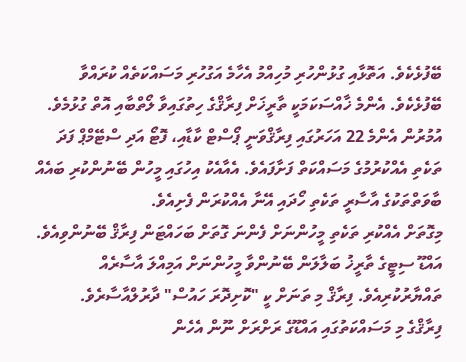ބޭފުޅެކެވެ. އަތޮޅާއި ގުޅުންހުރި މުހިއްމު އެހާމެ އަގުހުރި މަސައްކަތެއް ކުރައްވާ ބޭފުޅެކެވެ. އެންމެ ޚާއްސަކަމަކީ ތާރީޚަށް ފިރާޤްގެ ހިތުގައިވާ ލޯތްބާއި އޮތް ގުޅުމެވެ. އުމުރުން އެންމެ 22 އަހަރުގައި ފިރާޤްވަނީ ޕޯސްޓް ކާޑާއި، ފޮޓޯ އަދި ސްޓޭމްޕް ފަދަ ތަކެތި އެއްކުރުމުގެ މަސައްކަތް ފަށާފައެވެ. އެއާއެކު އިހުގައި މީހުން ބޭނުންކުރި ބައެއް ބާވަތްތަކުގެ އާސާރީ ތަކެތި ހޯދައި އޭނާ އެއްކުރަން ފެށިއެވެ.
މިގޮތަށް އެއްކުރި ތަކެތި މީހުންނަށް ފެންނަ ގޮތަށް ބަހައްޓަން ފިރާޤް ބޭނުންވިއެވެ. އައްޑޫ ސިޓީގެ ތާރީޚު ބަލާލަން ބޭނުންވާ މީހުންނަށް އަމިއްލަ އާސާރެއް ތައްޔާރުކުރިއެވެ. ފިރާޤް މި ތަނަށް ކީ "ކޮށިދޮރަ ހައުސް" ދާރުލްއާސާރެވެ.
ފިރާޤްގެ މި މަސައްކަތުގައި އައްޑޫގެ ރަށްރަށް ނޫން އެހެން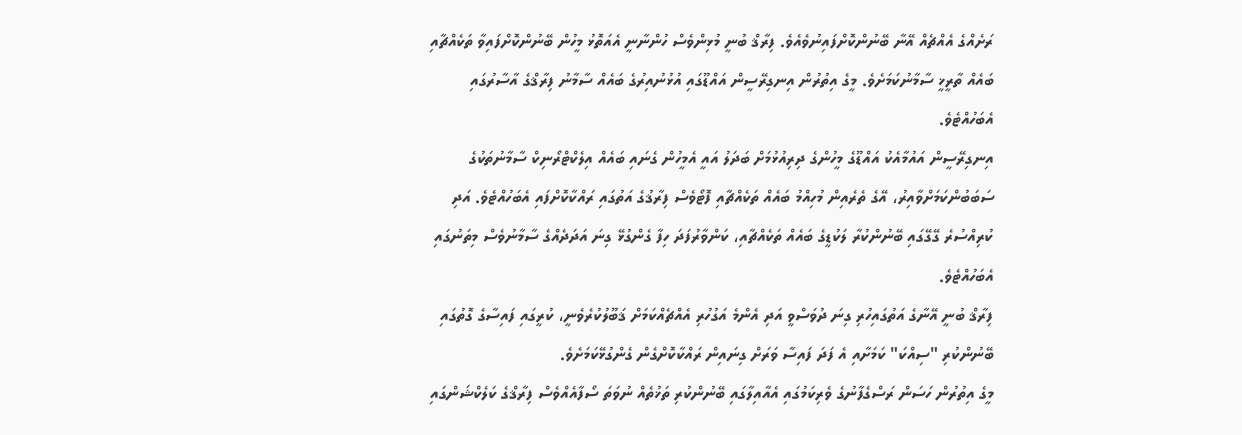ރަށެއްގެ އެއްޗެއް އޭނާ ބޭނުންކޮށްފައިނުވެއެވެ. ފިރާޤް ބުނީ މުޅިންވެސް ހުންނާނީ އެއަތޮޅު މީހުން ބޭނުންކޮށްފައިވާ ތަކެއްޗާއި ބައެއް ތާރީޚީ ސާމާނުކަމަށެވެ. މީގެ އިތުރުން އިނގިރޭސީން އައްޑޫގައި އުޅުނުއިރުގެ ބައެއް ސާމާނު ފިރާޤްގެ އާސާރުގައި އެބަހުއްޓެވެ.
އިނގިރޭސީން އައުމާއެކު އައްޑޫގެ މީހުންގެ ދިރިއުޅުމަށް ބަދަލު އައީ އެމީހުން ގެނައި ބައެއް އިލެކްޓްރޯނިކް ސާމާނުތަކުގެ ސަބަބުންކަމަށްވާއިރު، އޭގެ ތެރެއިން މުހިއްމު ބައެއް ތަކެއްޗާއި ފޮޓޯވެސް ފިރާޤުގެ އަތުގައި ރައްކާކޮށްފައި އެބަހުއްޓެވެ. އަދި ކުރިއްސުރެ ގޭގޭގައި ބޭނުންކުރާ ލަކުޑީގެ ބައެއް ތަކެއްޗާއި، ކަންވާރުފަދަ ހިފާ ގެންގުޅޭ ގިނަ އަދަދެއްގެ ސާމާނުވެސް މިތަނުގައި އެބަހުއްޓެވެ.
ފިރާޤް ބުނީ އޭނާގެ އަތުގައިހުރި ގިނަ ދުވަސްވީ އަދި އެންމެ އަގުހުރި އެއްޗެއްކަމަށް ޤަބޫލުކުރެވެނީ، ކުރީގައި ފައިސާގެ ގޮތުގައި ބޭނުންކުރި "ސިއްކަ" ކަމަށާއި އެ ފަދަ ފައިސާ ވަރަށް ގިނައިން ރައްކާކޮށްގެން ގެންގުޅޭކަމަށެވެ.
މީގެ އިތުރުން ހަސަން ރަސްގެފާނުގެ ވެރިކަމުގައި އެއާއިލާގައި ބޭނުންކުރި ތަޚުތެއް ނުވަތަ ސޯފާއެއްވެސް ފިރާޤްގެ ކަލެކްޝަންގައި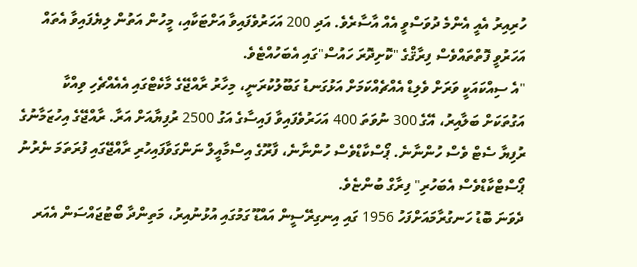ހުރިއިރު އެއީ އެންމެ ދުވަސްވީ އެއް އާސާރެވެ. އަދި 200 އަހަރުވެފައިވާ އަށްޓަކާއި، މީހުން އަތުން ލިޔެފައިވާ އެތައް އަހަރުވީ ފޮތްތައްވެސް ފިރާޤްގެ "ކޮށިދޮރަ ހައުސް"ގައި އެބަހުއްޓެވެ.
"އެ ސިއްކައަކީ ވަރަށް ވެލިޑް އެއްޗެއްކަމަށް އަޅުގަނޑު ގަބޫލުކުރަނީ، މިހާރު ރާއްޖޭގެ މާކެޓްގައި އެއެއްޗެހި ވިއްކާ އަގުތަކަށް ބަލާއިރު، އޭގެ 300 ނުވަތަ 400 އަހަރުވެފައިވާ ފައިސާގެ އަގު 2500 ރުފިޔާއަށް އަރާ. ރާއްޖޭގެ އިހުޒަމާނުގެ ރުފިޔާ ސެޓް ވެސް ހުންނާނެ. ޕޯސްކާޑްވެސް ހުންނާނެ، ފާރޫގެ އިސްމާއީލް ނަންގަވާފައިހުރި ރާއްޖޭގައި ފުރަތަމަ ނެރުނު ޕޯސްޓްކާޑްވެސް އެބަހުރި" ފިރާގް ބުންޏެވެ.
ދެވަނަ ބޮޑު ހަނގުރާމައަށްފަހު 1956 ގައި އިނގިރޭސީން އައްޑޫ ގަމުގައި އުޅުނުއިރު، މަތިންދާ ބޯޓުޖައްސަން އެއަރ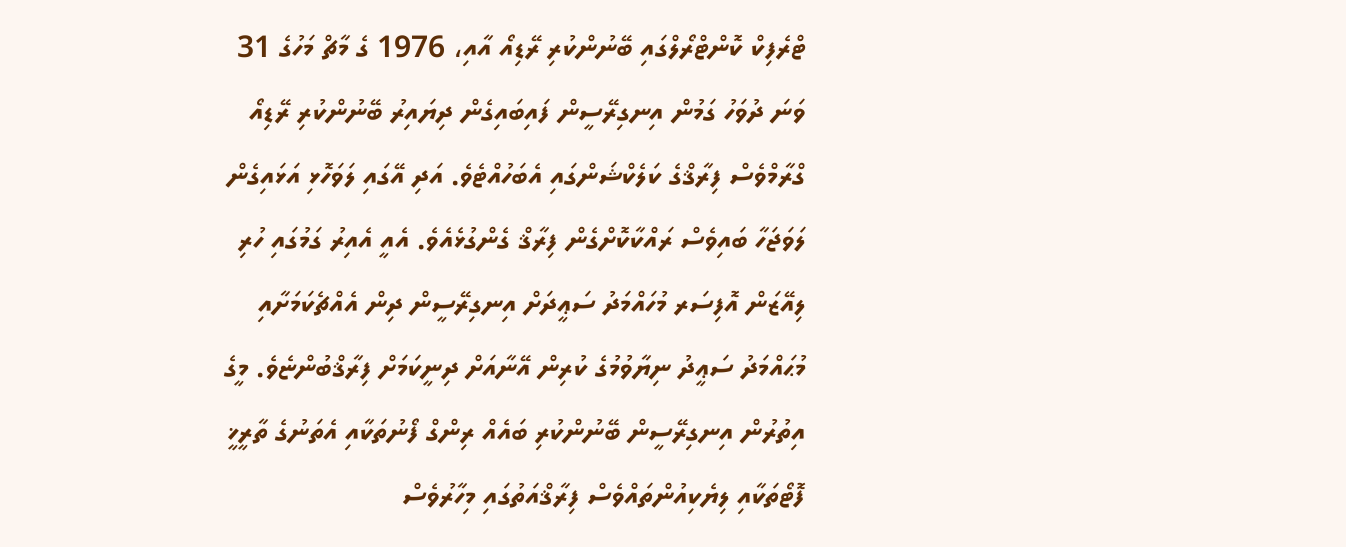ޓްރެފިކް ކޮންޓްރޯލްގައި ބޭނުންކުރި ރޭޑިއޯ އާއި، 1976 ގެ މާޗް މަހުގެ 31 ވަނަ ދުވަހު ގަމުން އިނގިރޭސީން ފައިބައިގެން ދިޔައިރު ބޭނުންކުރި ރޭޑިއޯ ގްރާމްވެސް ފިރާޤްގެ ކަލެކްޝަންގައި އެބަހުއްޓެވެ. އަދި އޭގައި ލަވަހޮޅި އަޅައިގެން ލަވަޖަހާ ބައިވެސް ރައްކާކޮށްގެން ފިރާޤް ގެންގުޅެއެވެ. އެއީ އެއިރު ގަމުގައި ހުރި ލިއޭޒަން އޮފިސަރ މުހައްމަދު ސަޢީދަށް އިނގިރޭސީން ދިން އެއްޗެކަމަށާއި މުޙައްމަދު ސަޢީދު ނިޔާވުމުގެ ކުރިން އޭނާއަށް ދިނީކަމަށް ފިރާޤްބުންޏެވެ. މީގެ އިތުރުން އިނގިރޭސީން ބޭނުންކުރި ބައެއް ރިންގް ފޯނުތަކާއި އެތަނުގެ ތާރީޚީ ފޮޓޯތަކާއި ލިޔެކިއުންތައްވެސް ފިރާޤްއަތުގައި މިހާރުވެސް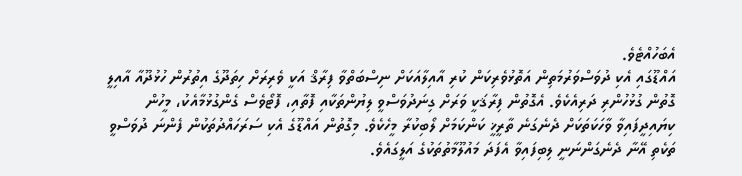އެބަހުއްޓެވެ.
އައްޑޫގައި އެކި ދުވަސްވަރުމަތިން އަތޮޅުވެރިކަން ކުރި އާއިލާއަކަށް ނިސްބަތްވާ ފިރާޤް އަކީ ވެރިރަށް ހިތަދޫގެ އިތުރުން ހުޅުދޫއާ އާއިލީ ގޮތުން ގުޅުހުންރި ދަރިއެކެވެ. އެގޮތުން ފިރާޤަކީ ވަރަށް ގިނަދުވަސްވީ ލިޔުންތަކާއި ފޮތާއި، ފޮޓޯވެސް ގެންގުޅުމާއެކު، މީހުން ކިޔައިދީފައިވާ ވާހަކަތަކަށް ދެނެގަނެ ތާރީޚީ ކަންކަމަށް ލޯބިކުރާ މީހެކެވެ. މިގޮތުން އައްޑޫގެ އެކި ސަރަހައްދުތަކުން ފެންނަ ދުވަސްވީ ތަކެތި އޭނާ ދެނެގަންނަނީ ލިބިފައިވާ އެފަދަ މައުލޫމާތުތަކުގެ އަލީގައެވެ.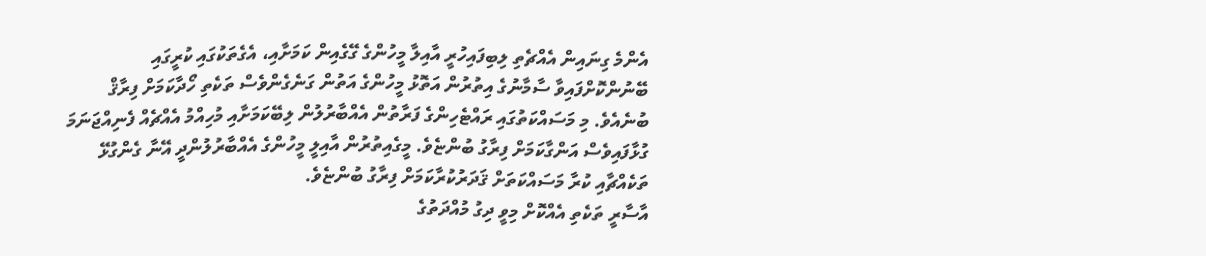އެންމެ ގިނައިން އެއްޗެތި ލިބިފައިހުރީ އާއިލާ މީހުންގެ ގޭގެއިން ކަމަށާއި، އެގެތަކުގައި ކުރީގައި ބޭނުންކޮށްފައިވާ ސާމާނުގެ އިތުރުން އަތޮޅު މީހުންގެ އަތުން ގަނެގެންވެސް ތަކެތި ހޯދާކަމަށް ފިރާޤް ބުނެއެވެ. މި މަސައްކަތުގައި ރައްޓެހިންގެ ފަރާތުން އެއްބާރުލުން ލިބޭކަމަށާއި މުހިއްމު އެއްޗެއް ފެނިއްޖަނަމަ ގުޅާފައިވެސް އަންގާކަމަށް ފިރާގު ބުންޏެވެ. މީގެއިތުރުން އާއިލީ މީހުންގެ އެއްބާރުލުންދީ އޭނާ ގެންގުޅޭ ތަކެއްޗާއި ކުރާ މަސައްކަތަށް ޤަދަރުކުރާކަމަށް ފިރާގު ބުންޏެވެ.
އާސާރީ ތަކެތި އެއްކޮށް މިވީ ދިގު މުއްދަތުގެ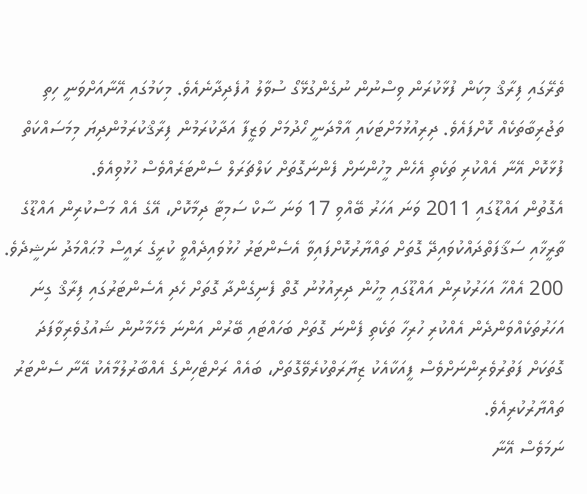ތެރޭގައި ފިރާޤް މިކަން ފުޅާކުރަން ވިސްނުން ނުގެންގުޅޭގޯ ސުވާލު އުފެދިދާނެއެވެ. މިކަމުގައި އޭނާއަށްވަނީ ހިތި ތަޖުރިބާތަކެއް ކޮށްފައެވެ. ދިރިއުޅުމަށްޓަކައި އާމްދަނީ ހޯދުމަށް ވަޒީފާ އަދާކުރަމުން ފިރާޤްކުރަމުންދިޔަ މިމަސައްކަތް ފުޅާކޮށް އޭނާ އެއްކުރި ތަކެތި އެހެން މީހުންނަށް ފެންނަގޮތަށް ކަލްޗަރަލް ސެންޓަރެއްވެސް ހުޅުވިއެވެ.
އެގޮތުން އައްޑޫގައި 2011 ވަނަ އަހަރު ބޭއްވި 17 ވަނަ ސާކް ސަމިޓާ ދިމާކޮށް، އޭގެ އެއް މަސްކުރިން އައްޑޫގެ ތާރީޚާއި ސަޤާފަތްދައްކުވައިދޭ ގޮތަށް ތައްޔާރުކޮށްފައިވާ އެސެންޓަރު ހުޅުވައިދެއްވީ ކުރީގެ ރައީސް މުޙައްމަދު ނަޝީދެވެ. 200 އެއްހާ އަހަރުކުރިން އައްޑޫގައި މީހުން ދިރިއުޅުނު ގޮތް ފެނިގެންދާ ގޮތަށް ހެދި އެސެންޓަރުގައި ފިރާޤް ގިނަ އަހަރުތަކެއްވަންދެން އެއްކުރި ހުރިހާ ތަކެތި ފެންނަ ގޮތަށް ބަހައްޓައި ބޭރުން އަންނަ މެހެމާނުން ޝައުގުވެރިވާފަދަ ގޮތަކަށް ފަތުރުވެރިންނަށްވެސް ފީއަކާއެކު ޒިޔާރަތްކުރެވޭގޮތަށް، ބައެއް ރަށްޓެހިންގެ އެއްބާރުލުމާއެކު އޭނާ ސެންޓަރު ތައްޔާރުކުރިއެވެ.
ނަމަވެސް އޭނާ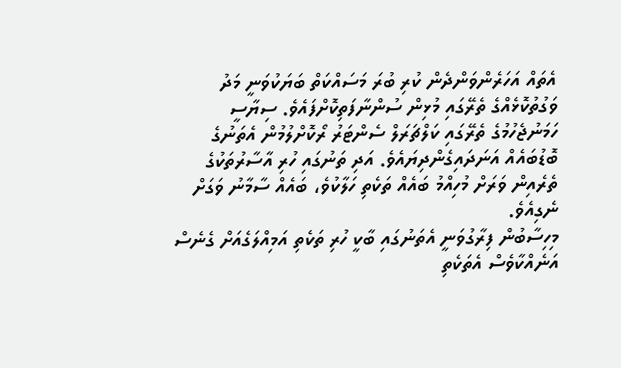އެތައް އަހަރެންވަންދެން ކުރި ބުރަ މަސައްކަތް ބަޔަކުވަނީ މަދު ވަގުތުކޮޅެއްގެ ތެރޭގައި މުޅިން ސުންނާފަތިކޮށްފައެވެ. ސިޔާސީ ހަމަނުޖެހުމުގެ ތެރޭގައި ކަލްޗަރަލް ސެންޓަރު ރޯކޮށްލުމުން އެތަނުގެ ބޮޑުބައެއް އަނަދައިގެންދިޔައެވެ. އަދި ތަނުގައި ހުރި އާސާރުތަކުގެ ތެރެއިން ވަރަށް މުހިއްމު ބައެއް ތަކެތި ހަލާކުވެ، ބައެއް ސާމާނު ވަގަށް ނެގިއެވެ.
މިހިސާބުން ފިރާގުވަނީ އެތަނުގައި ބާކީ ހުރި ތަކެތި އަމިއްލަގެއަށް ގެނެސް އަނެއްކާވެސް އެތަކެތި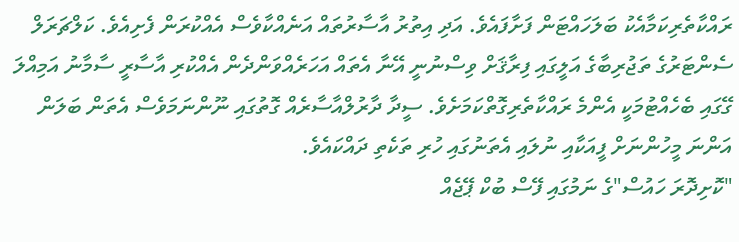ރައްކާތެރިކަމާއެކު ބަލަހައްޓަން ފަށާފައެވެ. އަދި އިތުރު އާސާރުތައް އަނެއްކާވެސް އެއްކުރަން ފެށިއެވެ. ކަލްޗަރަލް ސެންޓަރުގެ ތަޖުރިބާގެ އަލީގައި ފިރާޤަށް ވިސްނުނީ އޭނާ އެތައް އަހަރެއްވަންދެން އެއްކުރި އާސާރީ ސާމާނު އަމިއްލަ ގޭގައި ބެހެއްޓުމަކީ އެންމެ ރައްކާތެރިގޮތްކަމަށެވެ. ސީދާ ދާރުލްއާސާރެއް ގޮތުގައި ނޫންނަމަވެސް އެތަން ބަލަން އަންނަ މީހުންނަށް ފީއަކާއި ނުލައި އެތަނުގައި ހުރި ތަކެތި ދައްކައެވެ.
"ކޮށިދޮރަ ހައުސް"ގެ ނަމުގައި ފޭސް ބުކް ޕޭޖެއް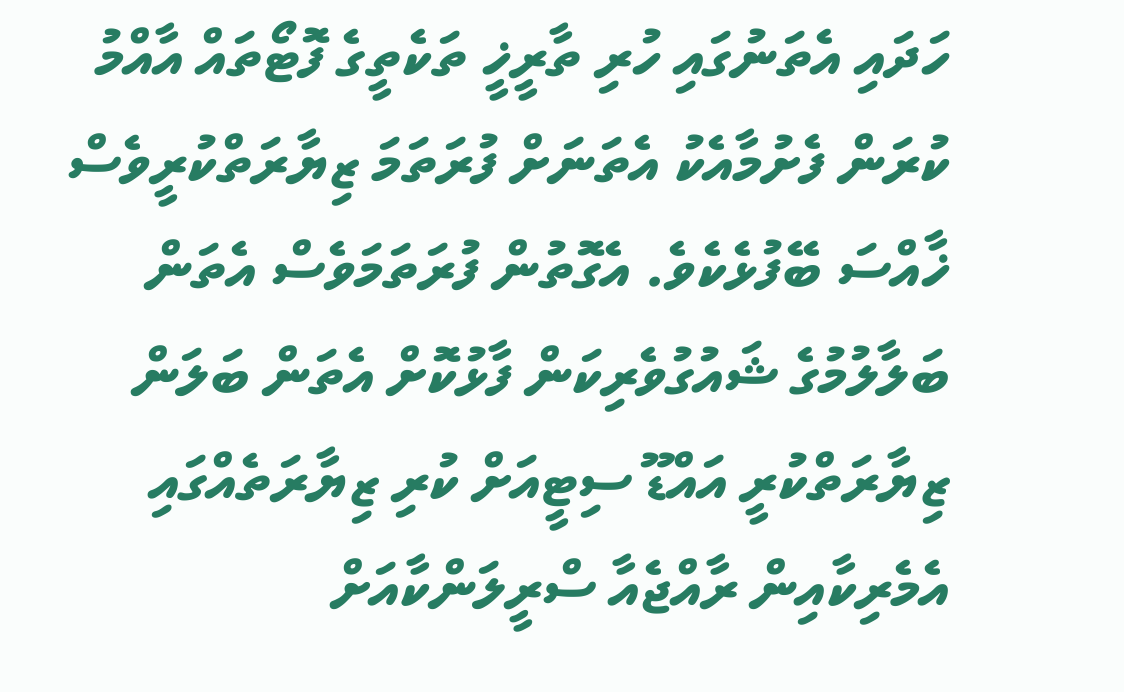ހަދައި އެތަނުގައި ހުރި ތާރީޚީ ތަކެތީގެ ފޮޓޯތައް އާއްމު ކުރަން ފެށުމާއެކު އެތަނަށް ފުރަތަމަ ޒިޔާރަތްކުރީވެސް ޚާއްސަ ބޭފުޅެކެވެ. އެގޮތުން ފުރަތަމަވެސް އެތަން ބަލާލުމުގެ ޝައުގުވެރިކަން ފާޅުކޮށް އެތަން ބަލަން ޒިޔާރަތްކުރީ އައްޑޫ ސިޓީއަށް ކުރި ޒިޔާރަތެއްގައި އެމެރިކާއިން ރާއްޖެއާ ސްރީލަންކާއަށް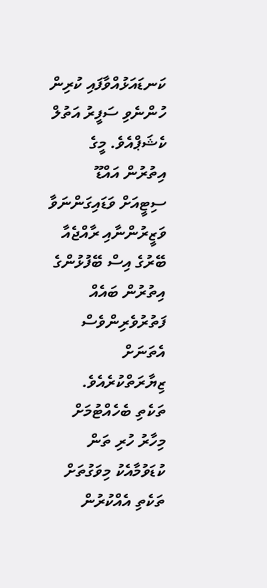ކަނޑައަޅުއްވާފައި ކުރިން ހުންނެވި ސަފީރު އަތުލް ކެޝަޕްއެވެ. މީގެ އިތުރުން އައްޑޫ ސިޓީއަށް ވަޑައިގަންނަވާ ވަޒީރުންނާއި ރާއްޖެއާ ބޭރުގެ އިސް ބޭފުޅުންގެ އިތުރުން ބައެއް ފަތުރުވެރިންވެސް އެތަނަށް ޒިޔާރަތްކުރެއެވެ.
ތަކެތި ބެހެއްޓުމަށް މިހާރު ހުރި ތަން ކުޑަވުމާއެކު މިވަގުތަށް ތަކެތި އެއްކުރުން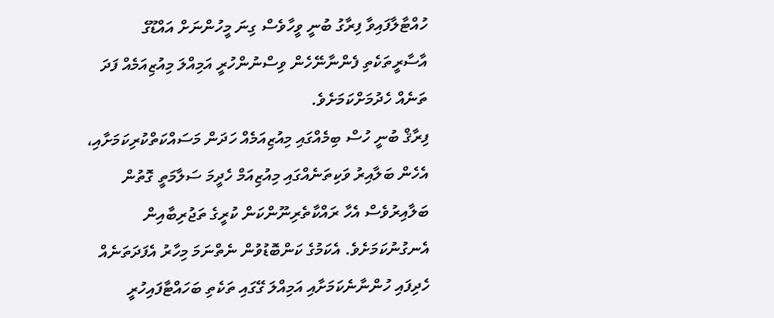ހުއްޓާލާފައިވާ ފިރާގު ބުނީ ވީހާވެސް ގިނަ މީހުންނަށް އައްޑޫގެ އާސާރީތަކެތި ފެންނާނޭހެން ވިސްނުންހުރީ އަމިއްލަ މިއުޒިއަމެއް ފަދަ ތަނެއް ހެދުމަށްކަމަށެވެ.
ފިރާޤް ބުނީ ހުސް ބިމެއްގައި މިއުޒިއަމެއް ހަދަން މަސައްކަތްކުރިކަމަށާއި، އެހެން ބަލާއިރު ވަކިތަނެއްގައި މިއުޒިއަމް ހެދީމަ ސަލާމަތީ ގޮތުން ބަލާއިރުވެސް އެހާ ރައްކާތެރިނޫންކަން ކުރީގެ ތަޖުރިބާއިން އެނގުނުކަމަށެވެ. އެކަމުގެ ކަންބޮޑުވުން ނެތްނަމަ މިހާރު އެފަދަތަނެއް ހެދިފައި ހުންނާނެކަމަށާއި އަމިއްލަ ގޭގައި ތަކެތި ބަހައްޓާފައިހުރީ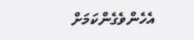އެހެންވެގެންކަމަށް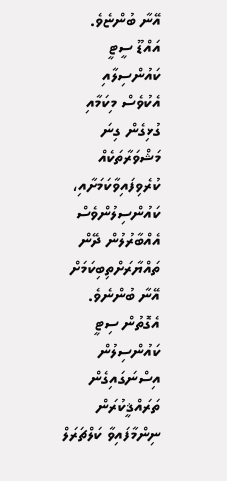އޭނާ ބުންޏެވެ.
އައްޑޫ ސީޓީ ކައުންސިލާއި އެކުވެސް މިކަމާއި ގުޅިގެން ގިނަ މަޝްވަރާތަކެއް ކުރެވިފައިވާކަމަށާއި، ކައުންސިލުންވެސް އެއްބާރުލުން ދޭން ތައްޔާރަށްތިބިކަމަށް އޭނާ ބުންނެވެ. އެގޮތުން ސިޓީ ކައުންސިލުން އިސްނަގައިގެން ތަރައްޤީކުރަން ނިންމާފައިވާ ކަލްޗަރަލް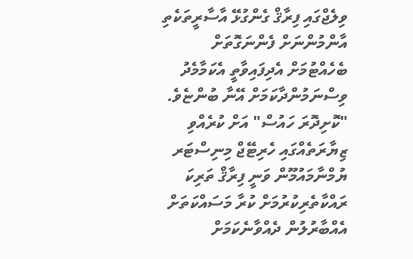ވިލެޖްގައި ފިރާޤް ގެންގުޅޭ އާސާރީތަކެތި އާންމުންނަށް ފެންނަގޮތަށް ބެހެއްޓުމަށް އެދިފައިވާތީ އެކަމާމެދު ވިސްނަމުންދާކަމަށް އޭނާ ބުންޏެވެ.
"ކޮށިދޮރަ ހައުސް" އަށް ކުރެއްވި ޒިޔާރަތެއްގައި ހެރިޓޭޖް މިނިސްޓަރ ޔުމްނާމައުމޫން ވަނީ ފިރާޤް ތަރިކަ ރައްކާތެރިކުރުމަށް ކުރާ މަސައްކަތަށް އެއްބާރުލުން ދެއްވާނެކަމަށް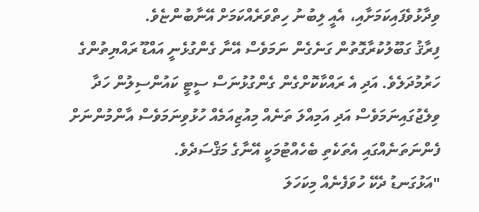ވިދާޅުވެފައިކަމަށާއި، އެއީ ލިބުނު ހިތްވަރެއްކަމަށް އޭނާބުންޏެވެ.
ފިރާޤު ގަބޫލުކުރާގޮތުން ގަނެގެން ނަމަވެސް އޭނާ ގެންގުޅެނީ އައްޑޫ ރައްޔިތުންގެ ހަރުމުދަލެވެ. އަދި އެ ރައްކާކޮށްގެން ގެންގުޅުނަސް ސީޓީ ކައުންސިލުން ހަދާ ވިލެޖުގައިނަމަވެސް އަދި އަމިއްލަ ތަނެއް މިއުޒިއަމެއް ހުޅުވިނަމަވެސް އާންމުންނަށް ފެންނަތަނެއްގައި އެތަކެތި ބެހެއްޓުމަކީ އޭނާގެ މަޤްސަދެވެ.
"އަޅުގަނޑު ދެކޭ ހުވަފެނެއް މިކަހަލަ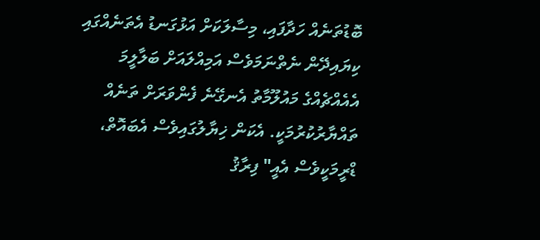ބޮޑުތަނެއް ހަދާފައި، މިސާލަކަށް އަޅުގަނޑު އެތަނެއްގައި ކިޔައިދޭން ނެތްނަމަވެސް އަމިއްލައަށް ބަލާލީމަ އެއެއްޗެއްގެ މައުލޫމާތު އެނގޭނެ ފެންވަރަށް ތަނެއް ތައްޔާރުކުރުމަކީ. އެކަން ޚިޔާލުގައިވެސް އެބައޮތް، ޑްރީމަކީވެސް އެއީ" ފިރާޤު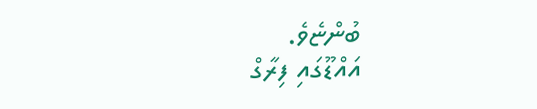ބުންޏެވެ.
އައްޑޫގައި ފިރާގް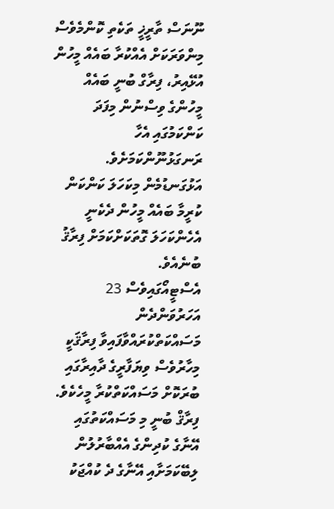ނޫނަސް ތާރީޚީ ތަކެތި ކޮންމެވެސް މިންވަރަކަށް އެއްކުރާ ބައެއް މީހުން އުޅޭއިރު، ފިރާގް ބުނީ ބައެއް މީހުންގެ ވިސްނުން މިފަދަ ކަންކަމުގައި އެހާ ރަނގަޅުނޫންކަމަށެވެ. އަޅުގަނޑުމެން މިކަހަލަ ކަންކަން ކުރީމާ ބައެއް މީހުން ދެކެނީ އެހެންކަހަލަ ގޮތަކަށްކަމަށް ފިރާޤު ބުނެއެވެ.
އެސްޓީއޯގައިވެސް 23 އަހަރުވަންދެން މަސައްކަތްކުރައްވާފައިވާ ފިރާޤަކީ މިހާރުވެސް ވިޔަފާރީގެ ދާއިރާގައި ބުރަކޮށް މަސައްކަތްކުރާ މީހެކެވެ. ފިރާޤް ބުނީ މި މަސައްކަތުގައި އޭނާގެ ކުދިންގެ އެއްބާރުލުން ލިބޭކަމަށާއި އޭނާގެ ދެ ކުއްޖަކު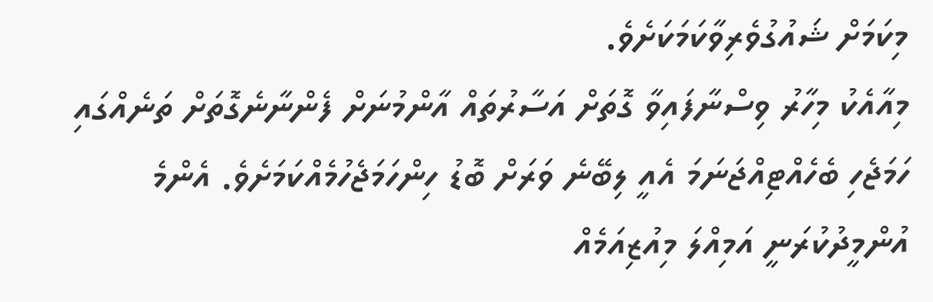މިކަމަށް ޝައުގުވެރިވާކަމަކަށެވެ.
މިއާއެކު މިހާރު ވިސްނާފައިވާ ގޮތަށް އަސާރުތައް އާންމުނަށް ފެންނާނެގޮތަށް ތަނެއްގައި ހަމަޖެހި ބެހެއްޓިއްޖަނަމަ އެއީ ލިބޭނެ ވަރަށް ބޮޑު ހިންހަމަޖެހުމެއްކަމަށެވެ. އެންމެ އުންމީދުކުރަނީ އަމިއްލަ މިއުޒިއަމެއް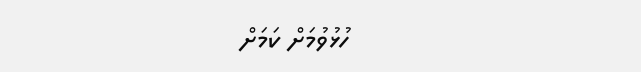ހުޅުވުމަށް ކަމަށް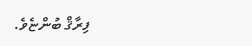ފިރާޤް ބުންޏެވެ.